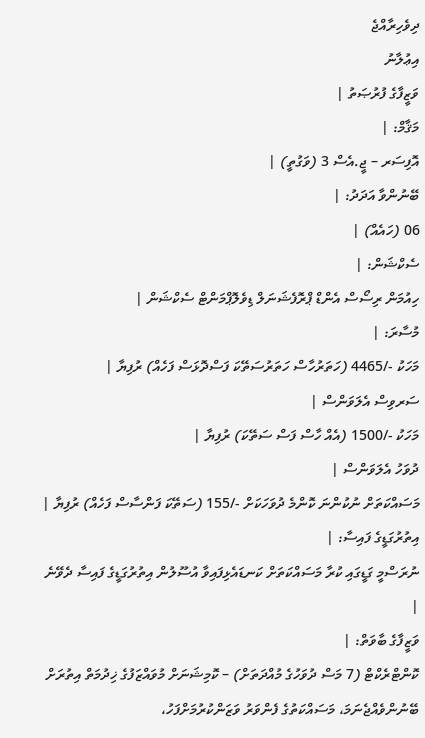ދިވެހިރާއްޖެ
އިޢުލާނު
ވަޒީފާގެ ފުރުޞަތު |
މަޤާމް: |
އޮފިސަރ – ޖީ.އެސް 3 (ވަގުތީ) |
ބޭނުންވާ އަދަދު: |
06 (ހައެއް) |
ސެކްޝަން: |
ހިއުމަން ރިސޯސް އެންޑް ޕްރޮފެޝަނަލް ޑިވެލޮޕްމަންޓް ސެކްޝަން |
މުސާރަ: |
މަހަކު -/4465 (ހަތަރުހާސް ހަތަރުސަތޭކަ ފަސްދޮޅަސް ފަހެއް) ރުފިޔާ |
ސަރވިސް އެލަވަންސް |
މަހަކު -/1500 (އެއް ހާސް ފަސް ސަތޭކަ) ރުފިޔާ |
ދުވަހު އެލަވަންސް |
މަސައްކަތަށް ނުކުންނަ ކޮންމެ ދުވަހަކަށް -/155 (ސަތޭކަ ފަންސާސް ފަހެއް) ރުފިޔާ |
އިތުރުގަޑީގެ ފައިސާ: |
ނުރަސްމީ ގަޑީގައި ކުރާ މަސައްކަތަށް ކަނޑައެޅިފައިވާ އުސޫލުން އިތުރުގަޑީގެ ފައިސާ ދެވޭނެ |
ވަޒީފާގެ ބާވަތް: |
ކޮންޓްރެކްޓް (7 މަސް ދުވަހުގެ މުއްދަތަށް) – ކޮމިޝަނަށް މުވައްޒަފުގެ ޚިދުމަތް އިތުރަށް ބޭނުންވެއްޖެނަމަ، މަސައްކަތުގެ ފެންވަރު ވަޒަންކުރުމަށްފަހު،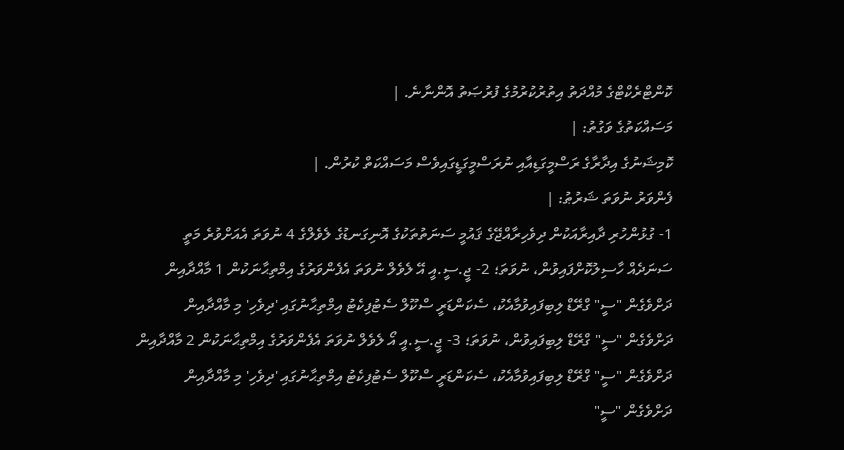ކޮންޓްރެކްޓްގެ މުއްދަތު އިތުރުކުރުމުގެ ފުރުޞަތު އޮންނާނެ. |
މަސައްކަތުގެ ވަގުތު: |
ކޮމިޝަނުގެ އިދާރާގެ ރަސްމީގަޑިއާއި ނުރަސްމީގަޑީގައިވެސް މަސައްކަތް ކުރުން. |
ފެންވަރު ނުވަތަ ޝަރުޠު: |
1- ގުޅުންހުރި ދާއިރާއަކުން ދިވެހިރާއްޖޭގެ ޤައުމީ ސަނަތުތަކުގެ އޮނިގަނޑުގެ ލެވެލްގެ 4 ނުވަތަ އެއަށްވުރެ މަތީ ސަނަދެއް ހާސިލުކޮށްފައިވުން، ނުވަތަ؛ 2- ޖީ.ސީ.އީ އޭ ލެވެލް ނުވަތަ އެފެންވަރުގެ އިމްތިޙާނަކުން 1 މާއްދާއިން ދަށްވެގެން "ސީ" ގްރޭޑް ލިބިފައިވުމާއެކު، ސެކަންޑަރީ ސްކޫލް ސެޓުފިކެޓު އިމްތިޙާނުގައި 'ދިވެހި' މި މާއްދާއިން ދަށްވެގެން "ސީ" ގްރޭޑް ލިބިފައިވުން، ނުވަތަ؛ 3- ޖީ.ސީ.އީ އޯ ލެވެލް ނުވަތަ އެފެންވަރުގެ އިމްތިޙާނަކުން 2 މާއްދާއިން ދަށްވެގެން "ސީ" ގްރޭޑް ލިބިފައިވުމާއެކު، ސެކަންޑަރީ ސްކޫލް ސެޓުފިކެޓު އިމްތިޙާނުގައި 'ދިވެހި' މި މާއްދާއިން ދަށްވެގެން "ސީ"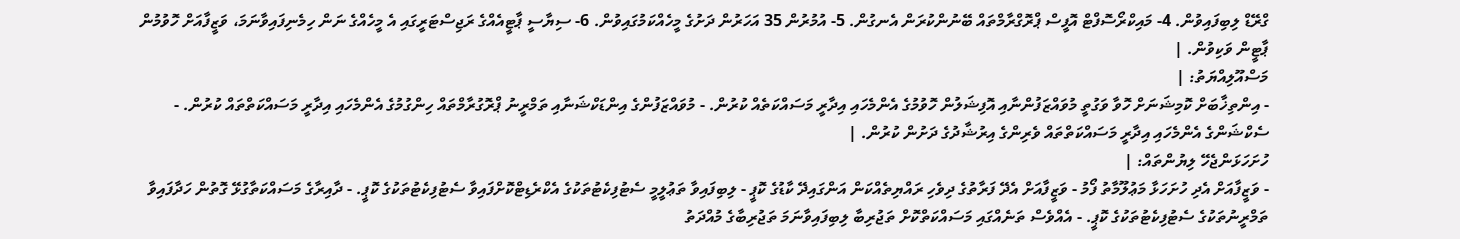ގްރޭޑް ލިބިފައިވުން. 4- މައިކްރޯސޮފްޓް އޮފީސް ޕްރޮގްރާމްތައް ބޭނުންކުރަން އެނގުން. 5- އުމުރުން 35 އަހަރުން ދަށުގެ މީހެއްކަމުގައިވުން. 6- ސިޔާސީ ޕާޓީއެއްގެ ރަޖިސްޓަރީގައި އެ މީހެއްގެ ނަން ހިމެނިފައިވާނަމަ، ވަޒީފާއަށް ހޮވުމުން ޕާޓީން ވަކިވުން. |
މަސްއޫލިއްޔަތު: |
- އިންތިޚާބަށް ކޮމިޝަނަށް ހޮވާ ވަގުތީ މުވައްޒަފުންނާއި އޮފިޝަލުން ހޮވުމުގެ އެންމެހައި އިދާރީ މަސައްކަތެއް ކުރުން. - މުވައްޒަފުންގެ އިންޑަކްޝަނާއި ތަމްރީނު ޕްރޮގުރާމްތައް ހިންގުމުގެ އެންމެހައި އިދާރީ މަސައްކަތްތައް ކުރުން. - ސެކްޝަންގެ އެންމެހައި އިދާރީ މަސައްކަތްތައް ވެރިންގެ އިރުޝާދުގެ ދަށުން ކުރުން. |
ހުށަހަޅަންޖެހޭ ލިޔުންތައް: |
- ވަޒީފާއަށް އެދި ހުށަހަޅާ މަޢުލޫމާތު ފޯމު - ވަޒީފާއަށް އެދޭ ފަރާތުގެ ދިވެހި ރައްޔިތެއްކަން އަންގައިދޭ ކާޑުގެ ކޮޕީ - ލިބިފައިވާ ތަޢުލީމީ ސެޓުފިކެޓުތަކުގެ އެކްރެޑިޓްކޮށްފައިވާ ސެޓުފިކެޓުތަކުގެ ކޮޕީ. - ދާއިރާގެ މަސައްކަތާގުޅޭ ގޮތުން ހަދާފައިވާ ތަމްރީނުތަކުގެ ސެޓުފިކެޓުތަކުގެ ކޮޕީ. - އެއްވެސް ތަނެއްގައި މަސައްކަތްކޮށް ތަޖުރިބާ ލިބިފައިވާނަމަ ތަޖުރިބާގެ މުއްދަތު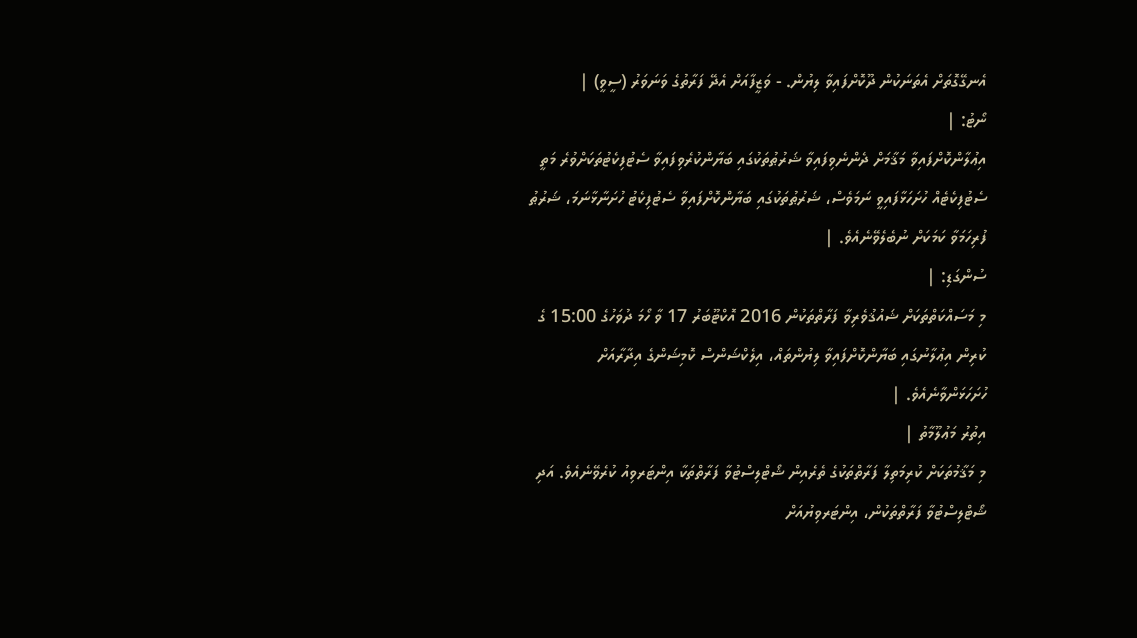އެނގޭގޮތަށް އެތަނަކުން ދޫކޮށްފައިވާ ލިޔުން. - ވަޒީފާއަށް އެދޭ ފަރާތުގެ ވަނަވަރު (ސީވީ) |
ނޯޓު: |
އިޢުލާންކޮށްފައިވާ މަޤާމަށް ދެންނެވިފައިވާ ޝަރުޠުތަކުގައި ބަޔާންކުރެވިފައިވާ ސެޓުފިކެޓުތަކަށްވުރެ މަތީ ސެޓުފިކެޓެއް ހުށަހަޅާފައިވީ ނަމަވެސް، ޝަރުޠުތަކުގައި ބަޔާންކޮށްފައިވާ ސެޓުފިކެޓު ހުށަނާޅާނަމަ، ޝަރުޠު ފުރިހަމަވާ ކަމަކަށް ނުބެލެވޭނެއެވެ. |
ސުންގަޑި: |
މި މަސައްކަތްތަކަށް ޝައުޤުވެރިވާ ފަރާތްތަކުން 2016 އޮކްޓޫބަރު 17 ވާ ހޯމަ ދުވަހުގެ 15:00 ގެ ކުރިން އިޢުލާނުގައި ބަޔާންކޮށްފައިވާ ލިޔުންތައް، އިލެކްޝަންސް ކޮމިޝަންގެ އިދާރާއަށް ހުށަހަޅަންވާނެއެވެ. |
އިތުރު މަޢުލޫމާތު |
މި މަޤާމުތަކަށް ކުރިމަތިލާ ފަރާތްތަކުގެ ތެރެއިން ޝޯޓްލިސްޓުވާ ފަރާތްތަކާ އިންޓަރވިއު ކުރެވޭނެއެވެ. އަދި ޝޯޓްލިސްޓުވާ ފަރާތްތަކުން، އިންޓަރވިޔުއަށް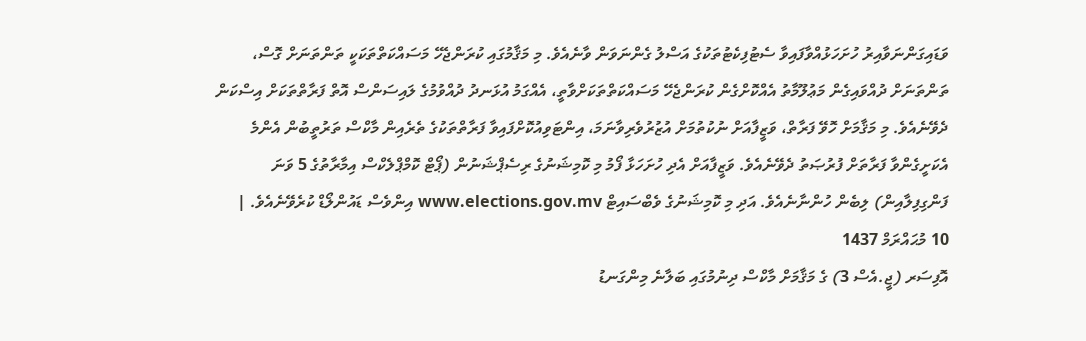ވަޑައިގަންނަވާއިރު ހުށަހަޅުއްވާފައިވާ ސެޓުފިކެޓުތަކުގެ އަސްލު ގެންނަވަން ވާނެއެވެ. މި މަޤާމުގައި ކުރަންޖެހޭ މަސައްކަތްތަކަކީ ތަންތަނަށް ގޮސް، ތަންތަނަށް ދުއްވައިގެން މަޢުލޫމާތު އެއްކޮށްގެން ކުރަންޖެހޭ މަސައްކަތްތަކަށްވާތީ، އެއްގަމު އުޅަނދު ދުއްވުމުގެ ލައިސަންސް އޮތް ފަރާތްތަކަށް އިސްކަން ދެވޭނެއެވެ. މި މަޤާމަށް ހޮވޭ ފަރާތް، ވަޒީފާއަށް ނުކުތުމަށް އުޒުރުވެރިވާނަމަ، އިންޓަވިއުކޮށްފައިވާ ފަރާތްތަކުގެ ތެރެއިން މާކްސް ތަރުތީބުން އެންމެ އެކަށީގެންވާ ފަރާތަށް ފުރުޞަތު ދެވޭނެއެވެ. ވަޒީފާއަށް އެދި ހުށަހަޅާ ފޯމު މި ކޮމިޝަނުގެ ރިސެޕްޝަނުން (ޕޯޓް ކޮމްޕްލެކްސް އިމާރާތުގެ 5 ވަނަ ފަންގިފިލާއިން) ލިބެން ހުންނާނެއެވެ. އަދި މި ކޮމިޝަނުގެ ވެބްސައިޓް www.elections.gov.mv އިންވެސް ޑައުންލޯޑް ކުރެވޭނެއެވެ. |
10 މުޙައްރަމް 1437
އޮފިސަރ (ޖީ.އެސް 3) ގެ މަޤާމަށް މާކްސް ދިނުމުގައި ބަލާނެ މިންގަނޑު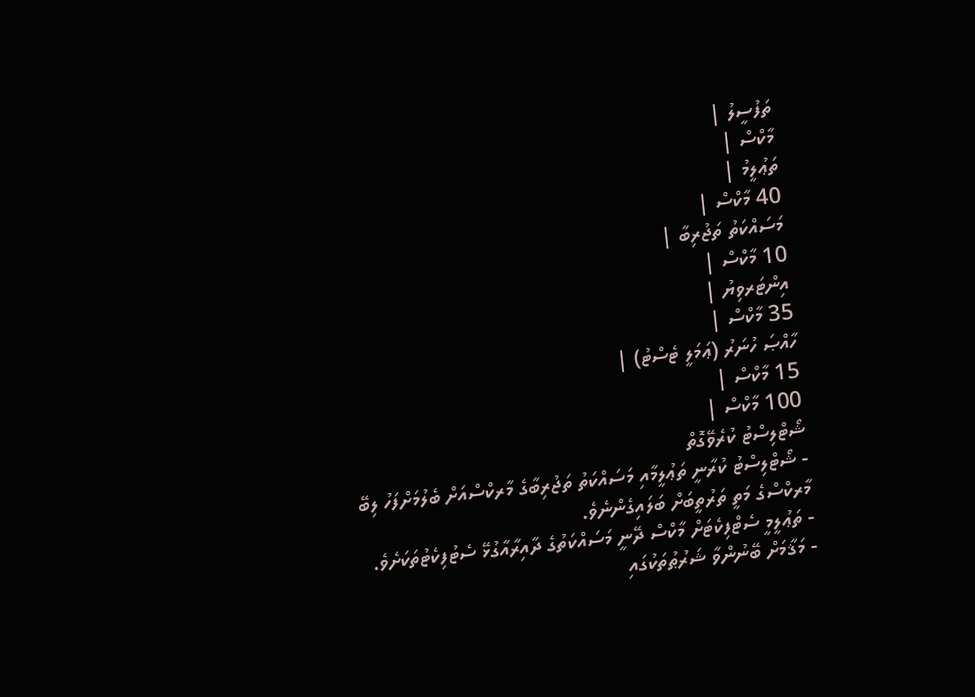ތަފުސީލު |
މާކްސް |
ތަޢުލީމު |
40 މާކްސް |
މަސައްކަތު ތަޖުރިބާ |
10 މާކްސް |
އިންޓަރވިޔު |
35 މާކްސް |
ހާއްޞަ ހުނަރު (ޢަމަލީ ޓެސްޓު) |
15 މާކްސް |
100 މާކްސް |
ޝޯޓްލިސްޓު ކުރެވޭގޮތް
- ޝޯޓްލިސްޓު ކުރާނީ ތަޢުލީމާއި މަސައްކަތު ތަޖުރިބާގެ މާރކްސްއަށް ބެލުމަށްފަހު ލިބޭ މާރކްސްގެ މަތީ ތަރުތީބަށް ބަލައިގެންނެވެ.
- ތަޢުލީމީ ސެޓްފިކެޓަށް މާކްސް ދޭނީ މަސައްކަތުގެ ދާއިރާއާގުޅޭ ސެޓުފިކެޓުތަކަށެވެ.
- މަޤާމަށް ބޭނުންވާ ޝަރުޠުތަކުގައި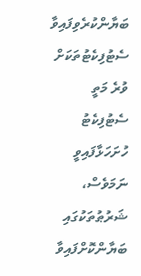ބަޔާންކުރެވިފައިވާ ސެޓުފިކެޓުތަކަށް ވުރެ މަތީ ސެޓުފިކެޓު ހުށަހަޅާފައިވީ ނަމަވެސް، ޝަރުޠުތަކުގައި ބަޔާންކޮށްފައިވާ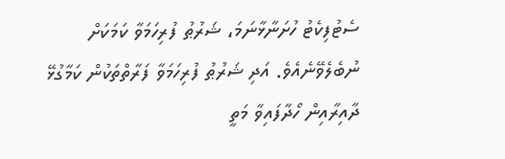ސެޓުފިކެޓު ހުށަނާޅާނަމަ، ޝަރުޠު ފުރިހަމަވާ ކަމަކަށް ނުބެލެވޭނެއެވެ. އަދި ޝަރުޠު ފުރިހަމަވާ ފަރާތްތަކުން ކަމާގުޅޭ ދާއިރާއިން ހޯދާފައިވާ މަތީ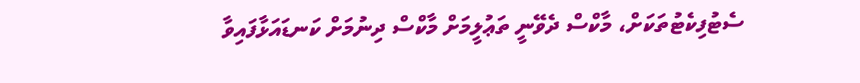ސެޓުފިކެޓުތަކަށް، މާކްސް ދެވޭނީ ތަޢުލީމަށް މާކްސް ދިނުމަށް ކަނޑައަޅާފައިވާ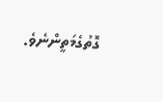ގޮތުގެމަތީންނެވެ.